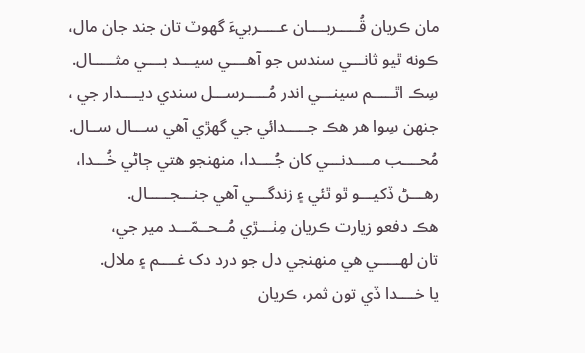مان ڪريان قُـــــربــــان عـــــربيءَ گهوٽ تان جند جان مال،
ڪونه ٿيو ثانـــي سندس جو آهــــي سيـــد بــــي مثـــــال.
سِڪ اٿـــــم سينـــي اندر مُـــــرســـل سندي ديــــدار جي ،
جنهن سِوا هر هڪ جـــــدائي جي گهڙي آهي ســـال ســال.
مُحــــب مــــدنـــي کان جُــــدا، منهنجو هتي ڄاڻي خُـــدا،
رهـــڻ ڏکيـــو ٿو ٿئي ۽ زندگـــي آهي جنـــجـــــال.
هڪ دفعو زيارت ڪريان مِٺـــڙي مُــحــمّـــد مير جي،
تان لهـــــي هي منهنجي دل جو درد دک غــــم ۽ ملال.
يا خــــدا ڏي تون ثمر، ڪريان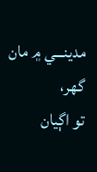مدينـــي ۾ مان گھر،
تو اڳيان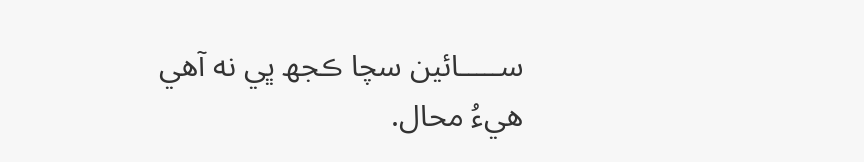ســـــائين سچا ڪجھ ڀي نه آهي هيءُ محال.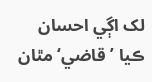لک اڳي احسان ڪيا ’قاضي‘ مٿان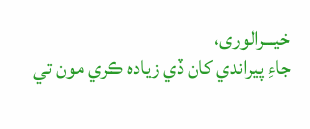خيـــرالورى،
جاءِ پيراندي کان ڏي زياده ڪري مون تي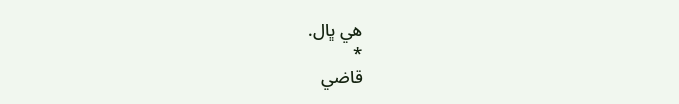هي ڀال.
*
قاضي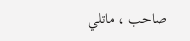صاحب ، ماتلي